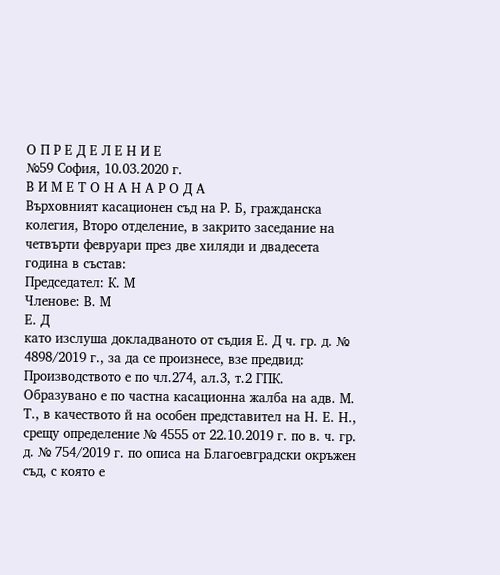О П Р Е Д Е Л Е Н И Е
№59 София, 10.03.2020 г.
В И М Е Т О Н А Н А Р О Д А
Върховният касационен съд на Р. Б, гражданска колегия, Второ отделение, в закрито заседание на четвърти февруари през две хиляди и двадесета година в състав:
Председател: К. М
Членове: В. М
Е. Д
като изслуша докладваното от съдия Е. Д ч. гр. д. № 4898/2019 г., за да се произнесе, взе предвид:
Производството е по чл.274, ал.3, т.2 ГПК.
Образувано е по частна касационна жалба на адв. М. Т., в качеството й на особен представител на Н. Е. Н., срещу определение № 4555 от 22.10.2019 г. по в. ч. гр. д. № 754/2019 г. по описа на Благоевградски окръжен съд, с която е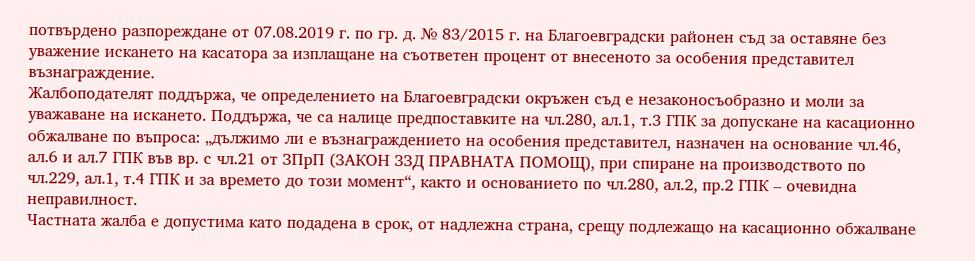потвърдено разпореждане от 07.08.2019 г. по гр. д. № 83/2015 г. на Благоевградски районен съд за оставяне без уважение искането на касатора за изплащане на съответен процент от внесеното за особения представител възнаграждение.
Жалбоподателят поддържа, че определението на Благоевградски окръжен съд е незаконосъобразно и моли за уважаване на искането. Поддържа, че са налице предпоставките на чл.280, ал.1, т.3 ГПК за допускане на касационно обжалване по въпроса: „дължимо ли е възнаграждението на особения представител, назначен на основание чл.46, ал.6 и ал.7 ГПК във вр. с чл.21 от ЗПрП (ЗАКОН ЗЗД ПРАВНАТА ПОМОЩ), при спиране на производството по чл.229, ал.1, т.4 ГПК и за времето до този момент“, както и основанието по чл.280, ал.2, пр.2 ГПК – очевидна неправилност.
Частната жалба е допустима като подадена в срок, от надлежна страна, срещу подлежащо на касационно обжалване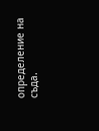определение на съда.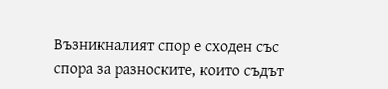Възникналият спор е сходен със спора за разноските, които съдът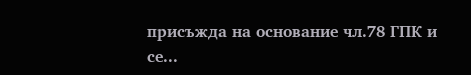присъжда на основание чл.78 ГПК и се...